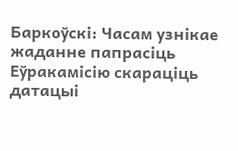Баркоўскі: Часам узнікае жаданне папрасіць Еўракамісію скараціць датацыі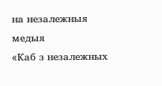на незалежныя медыя
«Каб з незалежных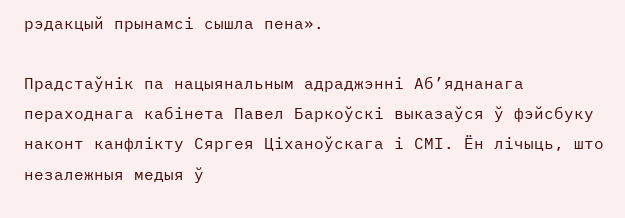рэдакцый прынамсі сышла пена».

Прадстаўнік па нацыянальным адраджэнні Аб’яднанага пераходнага кабінета Павел Баркоўскі выказаўся ў фэйсбуку наконт канфлікту Сяргея Ціханоўскага і СМІ. Ён лічыць, што незалежныя медыя ў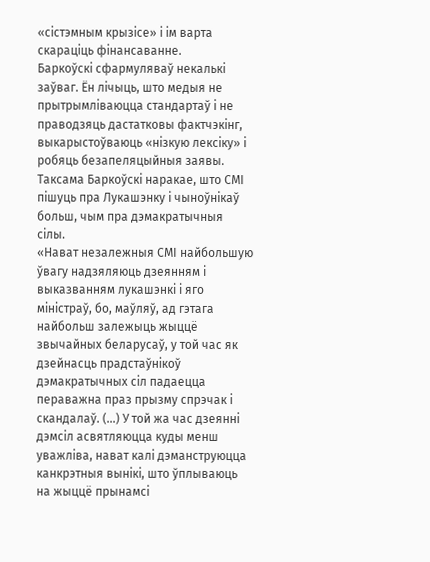«сістэмным крызісе» і ім варта скараціць фінансаванне.
Баркоўскі сфармуляваў некалькі заўваг. Ён лічыць, што медыя не прытрымліваюцца стандартаў і не праводзяць дастатковы фактчэкінг, выкарыстоўваюць «нізкую лексіку» і робяць безапеляцыйныя заявы.
Таксама Баркоўскі наракае, што СМІ пішуць пра Лукашэнку і чыноўнікаў больш, чым пра дэмакратычныя сілы.
«Нават незалежныя СМІ найбольшую ўвагу надзяляюць дзеянням і выказванням лукашэнкі і яго міністраў, бо, маўляў, ад гэтага найбольш залежыць жыццё звычайных беларусаў, у той час як дзейнасць прадстаўнікоў дэмакратычных сіл падаецца пераважна праз прызму спрэчак і скандалаў. (…) У той жа час дзеянні дэмсіл асвятляюцца куды менш уважліва, нават калі дэманструюцца канкрэтныя вынікі, што ўплываюць на жыццё прынамсі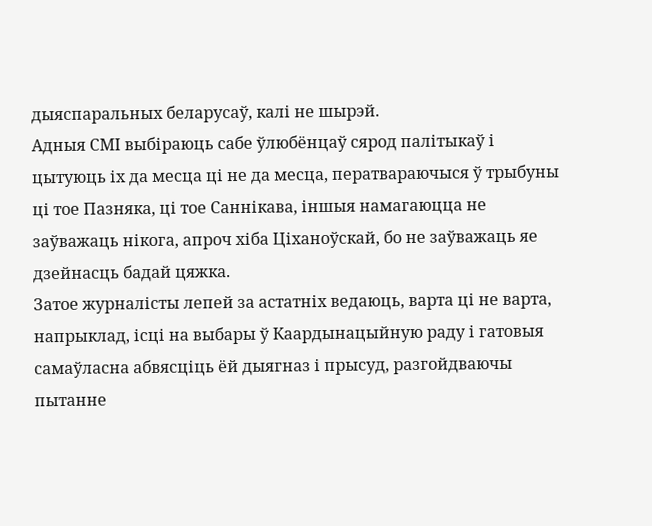дыяспаральных беларусаў, калі не шырэй.
Адныя СМІ выбіраюць сабе ўлюбёнцаў сярод палітыкаў і цытуюць іх да месца ці не да месца, ператвараючыся ў трыбуны ці тое Пазняка, ці тое Саннікава, іншыя намагаюцца не заўважаць нікога, апроч хіба Ціханоўскай, бо не заўважаць яе дзейнасць бадай цяжка.
Затое журналісты лепей за астатніх ведаюць, варта ці не варта, напрыклад, ісці на выбары ў Каардынацыйную раду і гатовыя самаўласна абвясціць ёй дыягназ і прысуд, разгойдваючы пытанне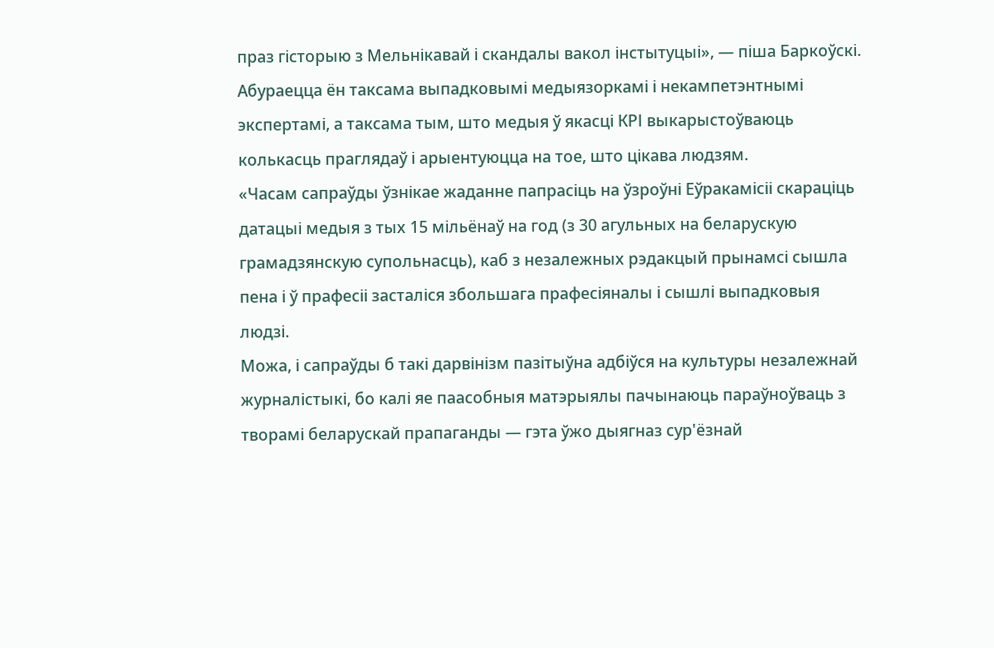праз гісторыю з Мельнікавай і скандалы вакол інстытуцыі», — піша Баркоўскі.
Абураецца ён таксама выпадковымі медыязоркамі і некампетэнтнымі экспертамі, а таксама тым, што медыя ў якасці КРІ выкарыстоўваюць колькасць праглядаў і арыентуюцца на тое, што цікава людзям.
«Часам сапраўды ўзнікае жаданне папрасіць на ўзроўні Еўракамісіі скараціць датацыі медыя з тых 15 мільёнаў на год (з 30 агульных на беларускую грамадзянскую супольнасць), каб з незалежных рэдакцый прынамсі сышла пена і ў прафесіі засталіся збольшага прафесіяналы і сышлі выпадковыя людзі.
Можа, і сапраўды б такі дарвінізм пазітыўна адбіўся на культуры незалежнай журналістыкі, бо калі яе паасобныя матэрыялы пачынаюць параўноўваць з творамі беларускай прапаганды — гэта ўжо дыягназ сур'ёзнай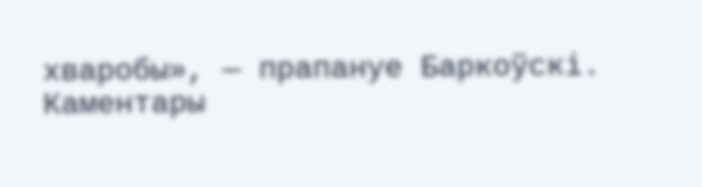хваробы», — прапануе Баркоўскі.
Каментары